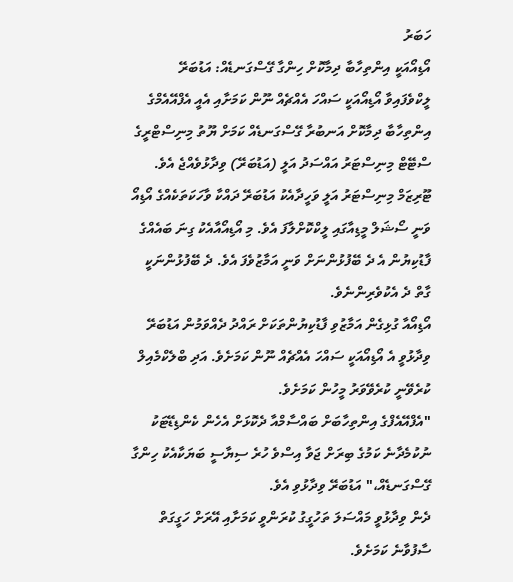ހަބަރު
އޯޑިއޯއަކީ އިންތިހާބާ ދިމާކޮށް ހިންގާ ގޭސްގަނޑެއް: އަޑުބަރޭ
ލީކްވެފައިވާ އޯޑިއޯއަކީ ސައްހަ އެއްޗެއް ނޫން ކަމަށާއި އެއީ އެފްއޭއެމްގެ އިންތިހާބާ ދިމާކޮށް އަނބުރާ ގޭސްގަނޑެއް ކަމަށް ޔޫތު މިނިސްޓްރީގެ ސްޓޭޓް މިނިސްޓަރު އައްސަދު އަލީ (އަޑުބަރޭ) ވިދާޅުވެއްޖެ އެވެ.
ޓޫރިޒަމް މިނިސްޓަރު އަލީ ވަހީދާއެކު އަޑުބަރޭ ދައްކާ ވާހަކަތަކެއްގެ އޯޑިއޯ ވަނީ ސޯޝަލް މީޑިއާގައި ލީކްކޮށްލާފަ އެވެ. މި އޯޑިއޯއާއެކު ގިނަ ބައެއްގެ ފާޑުކިޔުން އެ ދެ ބޭފުޅުންނަށް ވަނީ އަމާޒުވެފަ އެވެ. ދެ ބޭފުޅުންނަކީ ގާތް ދެ އެކުވެރިންނެވެ.
އޯޑިއޯއާ ގުޅިގެން އަމާޒުވި ފާޑުކިޔުންތަކަށް ރައްދު ދެއްވަމުން އަޑުބަރޭ ވިދާޅުވީ އެ އޯޑިއޯއަކީ ސައްހަ އެއްޗެއް ނޫން ކަމަށެވެ. އަދި ބްލެކްމެއިލް ކުރެވޭނީ ކުރެވޭވަރު މީހުން ކަމަށެވެ.
"އެފްއޭއެފްގެ އިންތިހާބަށް ބައްސާމްއާ ދެކޮޅަށް އެހެން ކެންޑިޑޭޓަކު ނުކުމެދާނެ ކަމުގެ ބިރަށް ޖަވާ އިސްވެ ހުރެ ސިޔާސީ ބަޔަކާއެކު ހިންގާ ގޭސްގަނޑެއް،" އަޑުބަރޭ ވިދާޅުވި އެވެ.
ދެން ވިދާޅުވީ މައްސަލަ ތަހުގީގު ކުރަންވީ ކަމަށާއި އޭރަށް ހަގީގަތް ސާފުވާނެ ކަމަށެވެ.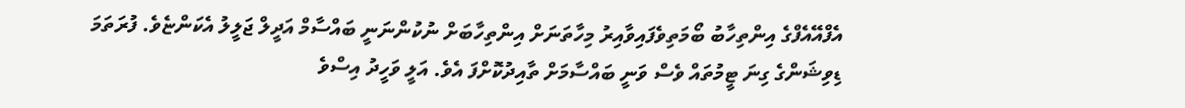އެފްއޭއެފްގެ އިންތިހާބު ބޯމަތިވެފައިވާއިރު މިހާތަނަށް އިންތިހާބަށް ނުކުންނަނީ ބައްސާމް އަދީލް ޖަލީލު އެކަންޏެވެ. ފުރަތަމަ ޑިވިޝަންގެ ގިނަ ޓީމުތައް ވެސް ވަނީ ބައްސާމަށް ތާއިދުކޮށްފަ އެވެ. އަލީ ވަހީދު އިސްވެ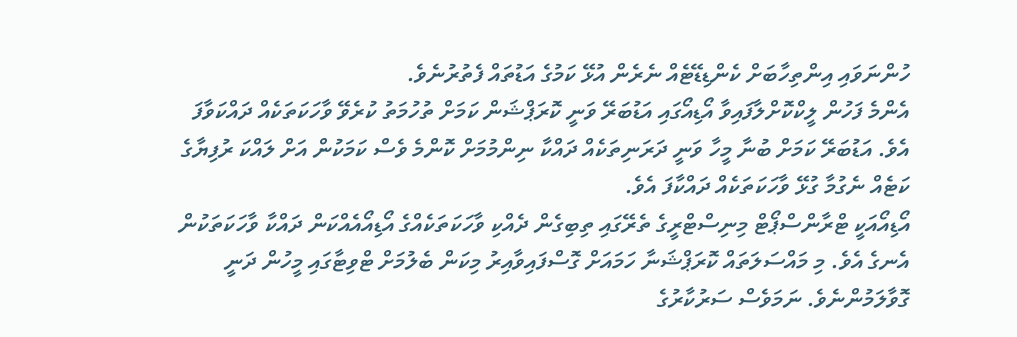ހުންނަވައި އިންތިހާބަށް ކެންޑިޑޭޓެއް ނެރެން އުޅޭ ކަމުގެ އަޑުތައް ފެތުރުނެވެ.
އެންމެ ފަހުން ލީކްކޮށްލާފައިވާ އޯޑިއޯގައި އަޑުބަރޭ ވަނީ ކޮރަޕްޝަން ކަމަށް ތުހުމަތު ކުރެވޭ ވާހަކަތަކެއް ދައްކަވާފަ އެވެ. އަޑުބަރޭ ކަމަށް ބުނާ މީހާ ވަނީ ދަރަނިތަކެއް ދައްކާ ނިންމުމަށް ކޮންމެ ވެސް ކަމަކުން އަށް ލައްކަ ރުފިޔާގެ ކަޓެއް ނެގުމާ ގުޅޭ ވާހަކަތަކެއް ދައްކާފަ އެވެ.
އޯޑިއޯއަކީ ޓްރާންސްޕޯޓް މިނިސްޓްރީގެ ތެރޭގައި ތިބިގެން ދެއްކި ވާހަކަތަކެއްގެ އޯޑިއޯއެއްކަން ދައްކާ ވާހަކަތަކުން އެނގެ އެވެ. މި މައްސަލަތައް ކޮރަޕްޝަނާ ހަމައަށް ގޮސްފައިވާއިރު މިކަން ބެލުމަށް ޓްވިޓާގައި މީހުން ދަނީ ގޮވާލަމުންނެވެ. ނަމަވެސް ސަރުކާރުގެ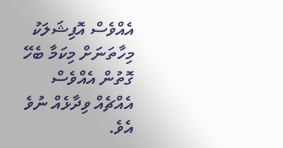އެއްވެސް އޮފިޝަލަކު މިހާތަނަށް މިކަމާ ބެހޭ ގޮތުން އެއްވެސް އެއްޗެއް ވިދާޅެއް ނުވެ އެވެ.